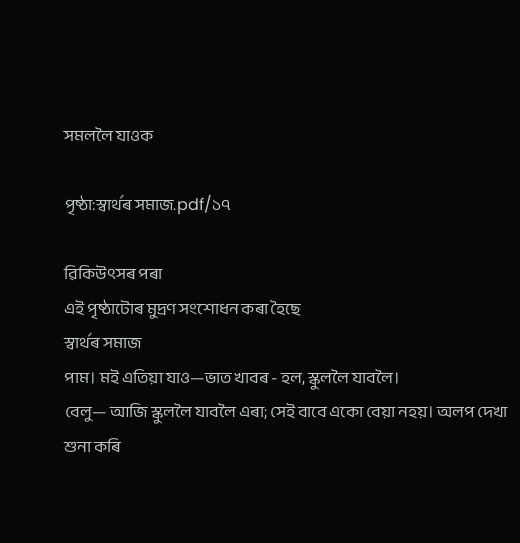সমললৈ যাওক

পৃষ্ঠা:স্বাৰ্থৰ সমাজ.pdf/১৭

ৱিকিউৎসৰ পৰা
এই পৃষ্ঠাটোৰ মুদ্ৰণ সংশোধন কৰা হৈছে
স্বাৰ্থৰ সমাজ
পাম। মই এতিয়া যাও—ভাত খাবৰ - হল, স্কুললৈ যাবলৈ।
বেলু— আজি স্কুললৈ যাবলৈ এৰা; সেই বাবে একো বেয়া নহয়। অলপ দেখা শুনা কৰি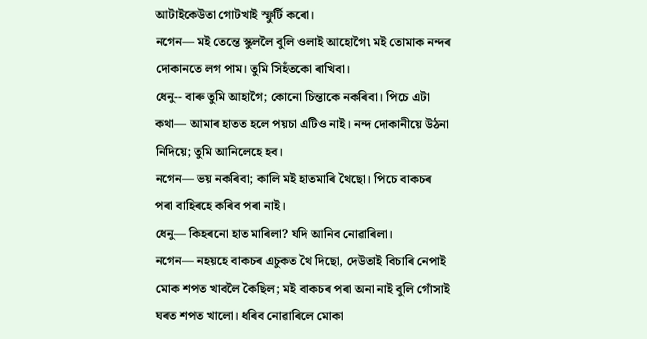আটাইকেউতা গোটখাই স্ফুৰ্টি কৰো।
নগেন— মই তেন্তে স্কুললৈ বুলি ওলাই আহোগৈ৷ মই তোমাক নন্দৰ দোকানতে লগ পাম। তুমি সিহঁতকো ৰাখিবা।
ধেনু-- বাৰু তুমি আহাগৈ; কোনো চিন্তাকে নকৰিবা। পিচে এটা কথা— আমাৰ হাতত হলে পয়চা এটিও নাই। নন্দ দোকানীয়ে উঠনা নিদিয়ে; তুমি আনিলেহে হব।
নগেন— ভয় নকৰিবা; কালি মই হাতমাৰি থৈছো। পিচে বাকচৰ পৰা বাহিৰহে কৰিব পৰা নাই।
ধেনু— কিহৰনো হাত মাৰিলা? যদি আনিব নোৱাৰিলা।
নগেন— নহয়হে বাকচৰ এচুকত থৈ দিছো, দেউতাই বিচাৰি নেপাই মোক শপত খাবলৈ কৈছিল; মই বাকচৰ পৰা অনা নাই বুলি গোঁসাই ঘৰত শপত খালো। ধৰিব নোৱাৰিলে মোকা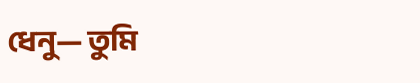ধেনু— তুমি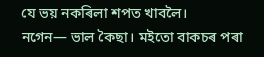যে ভয় নকৰিলা শপত খাবলৈ।
নগেন— ভাল কৈছা। মইতো বাকচৰ পৰা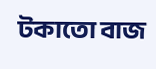টকাতো বাজ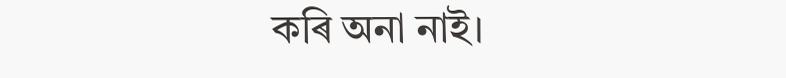কৰি অনা নাই।